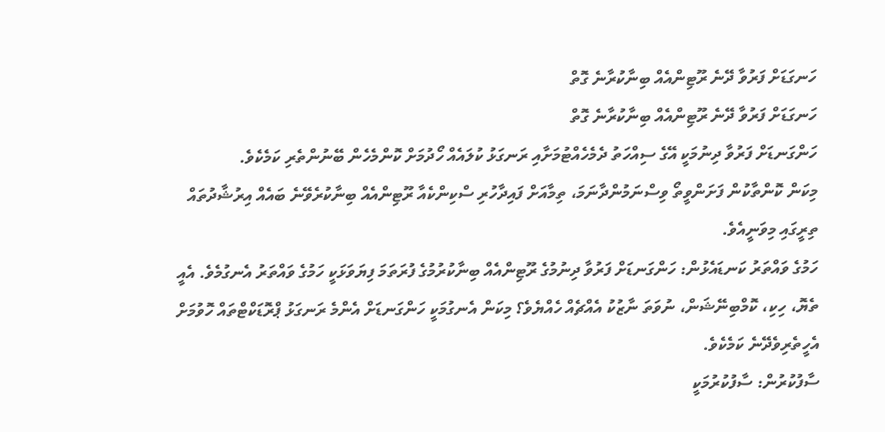ހަނގަޑަށް ފަރުވާ ދޭނެ ރޫޓިންއެއް ބިނާކުރާނެ ގޮތް
ހަނގަޑަށް ފަރުވާ ދޭނެ ރޫޓިންއެއް ބިނާކުރާނެ ގޮތް
ހަންގަނޑަށް ފަރުވާ ދިނުމަކީ އޭގެ ސިއްހަތު ދެމެހެއްޓުމަށާއި ރަނގަޅު ކުލައެއް ހޯދުމަށް ކޮންމެހެން ބޭނުންތެރި ކަމެކެވެ.
މިކަން ކޮންތާކުން ފަށަންވީތޯ ވިސްނަމުންދާނަމަ، ތިމާއަށް ފައިދާހުރި ސްކިންކެއާ ރޫޓިންއެއް ބިނާކުރެވޭނެ ބައެއް އިރުޝާދުތައް ތިރީގައި މިވަނީއެވެ.
ހަމުގެ ވައްތަރު ކަނޑައެޅުން: ހަންގަނޑަށް ފަރުވާ ދިނުމުގެ ރޫޓިންއެއް ބިނާކުރުމުގެ ފުރަތަމަ ފިޔަވަޅަކީ ހަމުގެ ވައްތަރު އެނގުމެވެ. އެއީ ތެޔޮ، ހިކި، ކޮމްބިނޭޝަން، ނުވަތަ ނާޒުކު އެއްޗެއް ހެއްޔެވެ؟ މިކަން އެނގުމަކީ ހަންގަނޑަށް އެންމެ ރަނގަޅު ޕްރޮޑަކްޓްތައް ހޮވުމަށް އެހީތެރިވެދޭނެ ކަމެކެވެ.
ސާފުކުރުން: ސާފުކުރުމަކީ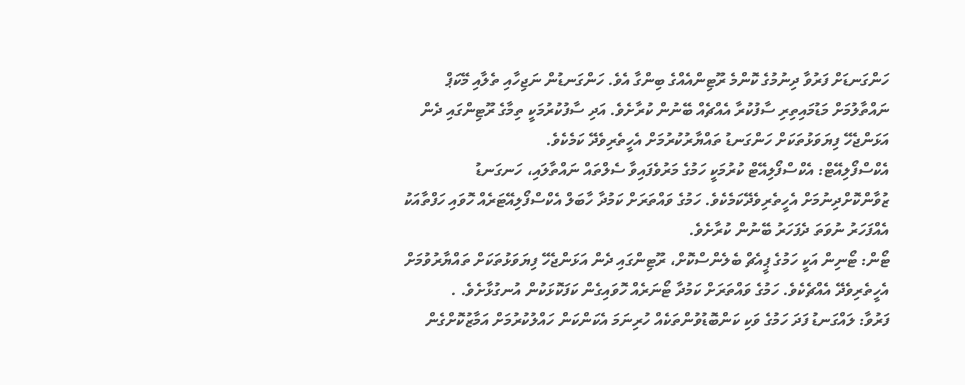ހަންގަނޑަށް ފަރުވާ ދިނުމުގެ ކޮންމެ ރޫޓިންއެއްގެ ބިންގާ އެވެ. ހަންގަނޑުން ނަޖިހާއި ތެލާއި މޭކަޕް ނައްތާލުމަށް މަޑުމައިތިރި ސާފުކުރާ އެއްޗެއް ބޭނުން ކުރާށެވެ. އަދި ސާފުކުރުމަކީ ތިމާގެ ރޫޓިންގައި ދެން އަޅަންޖެހޭ ފިޔަވަޅުތަކަށް ހަންގަނޑު ތައްޔާރުކުރުމަށް އެހީތެރިވެދޭ ކަމެކެވެ.
އެކްސްފޯލިއޭޓް: އެކްސްފޯލިއޭޓް ކުރުމަކީ ހަމުގެ މަރުވެފައިވާ ސެލްތައް ނައްތާލައި، ހަނގަނޑު ޒުވާންކޮށްދިނުމަށް އެހީތެރިވެދޭކަމެކެވެ. ހަމުގެ ވައްތަރަށް ކަމުދާ ހާބަލް އެކްސްފޯލިއޭޓަރެއް ހޮވައި ހަފްތާއަކު އެއްފަހަރު ނުވަތަ ދެފަހަރު ބޭނުން ކުރާށެވެ.
ޓޯން: ޓޯނިން އަކީ ހަމުގެ ޕީއެޗް ބެލެންސްކޮށް، ރޫޓިންގައި ދެން އަޅަންޖެހޭ ފިޔަވަޅުތަކަށް ތައްޔާރުވުމަށް އެހީތެރިވެދޭ އެއްޗެކެވެ. ހަމުގެ ވައްތަރަށް ކަމުދާ ޓޯނަރެއް ހޮވައިގެން ކަފަކޮޅަކުން އުނގުޅާށެވެ. .
ފަރުވާ: ލައްގަނޑު ފަދަ ހަމުގެ ވަކި ކަންބޮޑުވުންތަކެއް ހުރިނަމަ އެކަންކަން ހައްލުކުރުމަށް އަމާޒުކޮށްގެން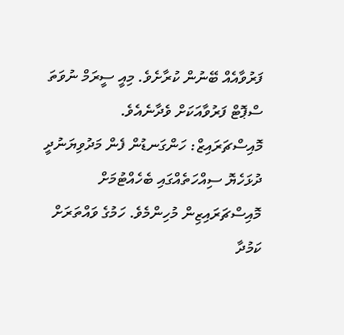ފަރުވާއެއް ބޭނުން ކުރާށެވެ. މިއީ ސީރަމް ނުވަތަ ސްޕޮޓް ފަރުވާއަކަށް ވެދާނެއެވެ.
މޮއިސްޗަރައިޒް: ހަންގަނޑުން ފެން މަދުވިޔަނުދީ ދުޅަހެޔޮ ސިއްހަތެއްގައި ބެހެއްޓުމަށް މޮއިސްޗަރައިޒިން މުހިންމެވެ. ހަމުގެ ވައްތަރަށް ކަމުދާ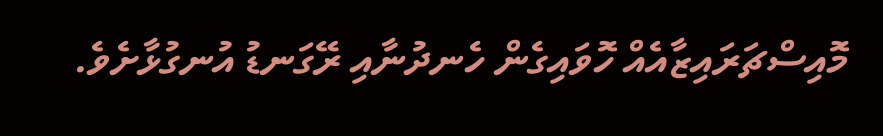މޮއިސްޗަރައިޒާއެއް ހޮވައިގެން ހެނދުނާއި ރޭގަނޑު އުނގުޅާށެވެ.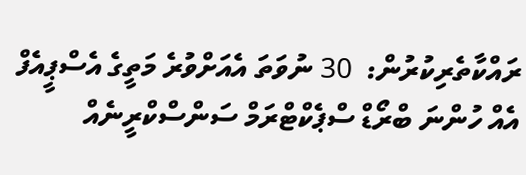ރައްކާތެރިކުރުން:  30 ނުވަތަ އެއަށްވުރެ މަތީގެ އެސްޕީއެފް އެއް ހުންނަ ބްރޯޑް ސްޕެކްޓްރަމް ސަންސްކްރީނެއް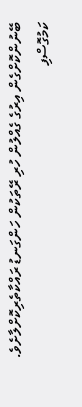ބޭނުންކޮށްގެން އިރުގެ ގެއްލުން ހުރި ރޭތަކުން ހަންގަނޑު ރައްކާތެރިކޮށްލާށެވެ.
ކަމުގޮސްފި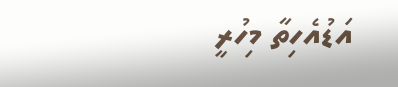އަޑުއެހިތާ މިހުރީ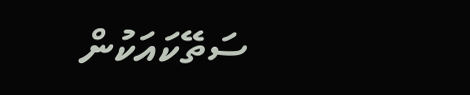ސަތޭކައަކުން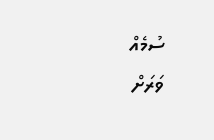ސުމެއް
ވަރަށް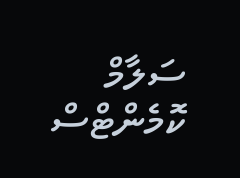ސަލާމް
ކޮމެންޓްސް